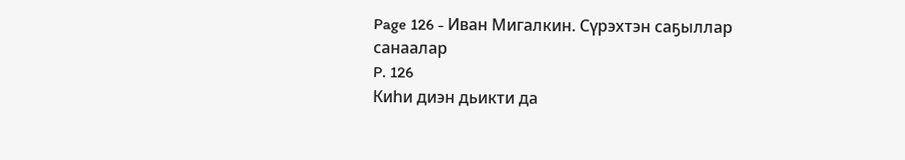Page 126 - Иван Мигалкин. Сүрэхтэн саҕыллар санаалар
P. 126
Киһи диэн дьикти да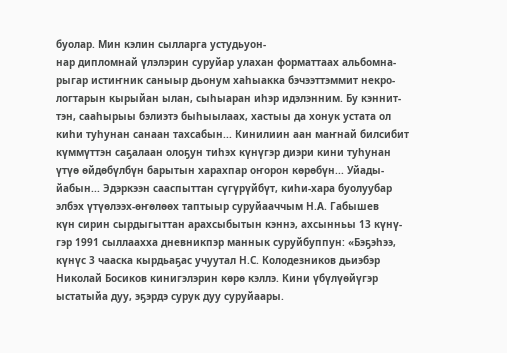буолар. Мин кэлин сылларга устудьуон-
нар дипломнай үлэлэрин суруйар улахан форматтаах альбомна-
рыгар истиҥник саныыр дьонум хаһыакка бэчээттэммит некро-
логтарын кырыйан ылан, сыһыаран иһэр идэлэнним. Бу кэннит-
тэн, сааһырыы бэлиэтэ быһыылаах, хастыы да хонук устата ол
киһи туһунан санаан тахсабын... Кинилиин аан маҥнай билсибит
күммүттэн саҕалаан олоҕун тиһэх күнүгэр диэри кини туһунан
үтүө өйдөбүлбүн барытын харахпар оҥорон көрөбүн... Уйады-
йабын... Эдэркээн сааспыттан сүгүрүйбүт, киһи-хара буолуубар
элбэх үтүөлээх-өҥөлөөх таптыыр суруйааччым Н.А. Габышев
күн сирин сырдыгыттан арахсыбытын кэннэ, ахсынньы 13 күнү-
гэр 1991 сыллаахха дневникпэр маннык суруйбуппун: «Бэҕэһээ,
күнүс 3 чааска кырдьаҕас учуутал Н.С. Колодезников дьиэбэр
Николай Босиков кинигэлэрин көрө кэллэ. Кини үбүлүөйүгэр
ыстатыйа дуу, эҕэрдэ сурук дуу суруйаары.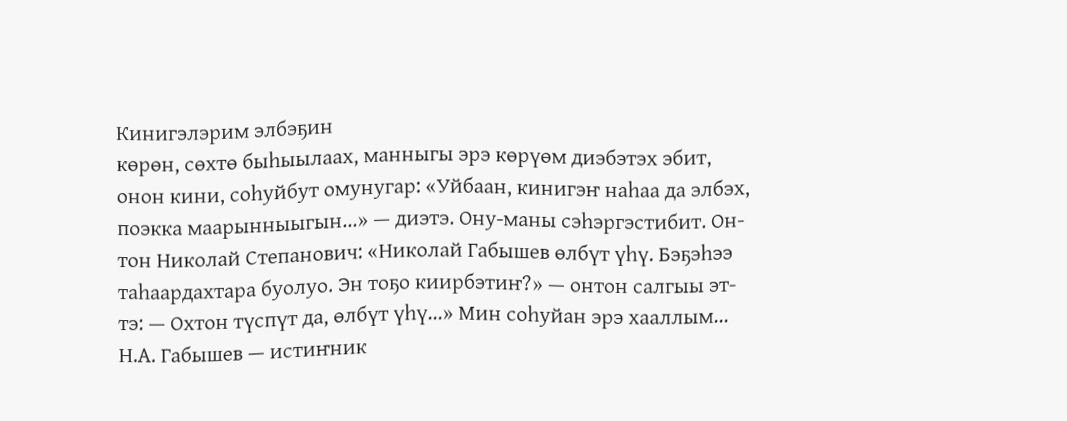Кинигэлэрим элбэҕин
көрөн, сөхтө быһыылаах, манныгы эрэ көрүөм диэбэтэх эбит,
онон кини, соһуйбут омунугар: «Уйбаан, кинигэҥ наһаа да элбэх,
поэкка маарынныыгын...» — диэтэ. Ону-маны сэһэргэстибит. Он-
тон Николай Степанович: «Николай Габышев өлбүт үһү. Бэҕэһээ
таһаардахтара буолуо. Эн тоҕо киирбэтиҥ?» — онтон салгыы эт-
тэ: — Охтон түспүт да, өлбүт үһү...» Мин соһуйан эрэ хааллым...
Н.А. Габышев — истиҥник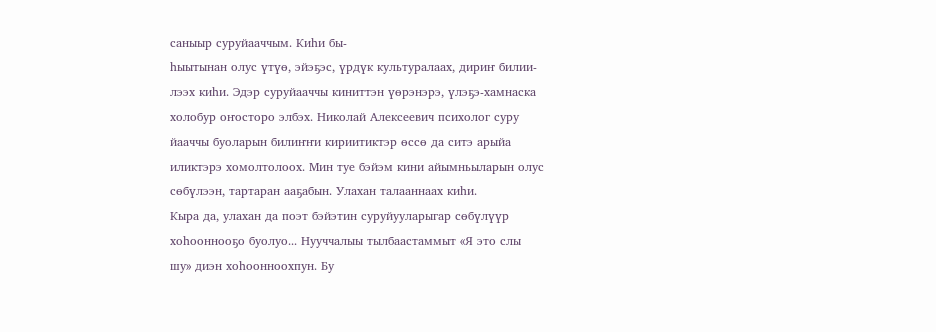саныыр суруйааччым. Киһи бы-
һыытынан олус үтүө, эйэҕэс, үрдүк культуралаах, дириҥ билии-
лээх киһи. Эдэр суруйааччы киниттэн үөрэнэрэ, үлэҕэ-хамнаска
холобур оҥосторо элбэх. Николай Алексеевич психолог суру
йааччы буоларын билиҥҥи кириитиктэр өссө да ситэ арыйа
иликтэрэ хомолтолоох. Мин туе бэйэм кини айымньыларын олус
сөбүлээн, тартаран ааҕабын. Улахан талааннаах киһи.
Кыра да, улахан да поэт бэйэтин суруйууларыгар сөбүлүүр
хоһооннооҕо буолуо... Нууччалыы тылбаастаммыт «Я это слы
шу» диэн хоһоонноохпун. Бу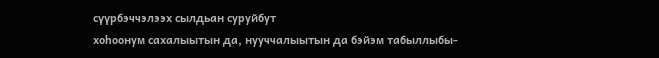сүүрбэччэлээх сылдьан суруйбут
хоһоонум сахалыытын да, нууччалыытын да бэйэм табыллыбы-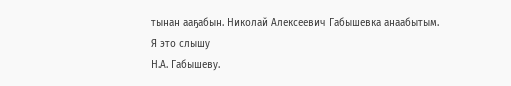тынан ааҕабын. Николай Алексеевич Габышевка анаабытым.
Я это слышу
Н.А. Габышеву.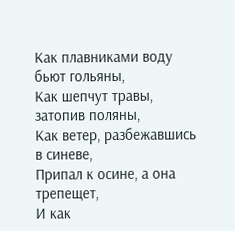Как плавниками воду бьют гольяны,
Как шепчут травы, затопив поляны,
Как ветер, разбежавшись в синеве,
Припал к осине, а она трепещет,
И как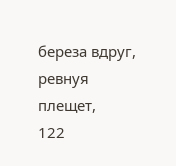береза вдруг, ревнуя плещет,
122